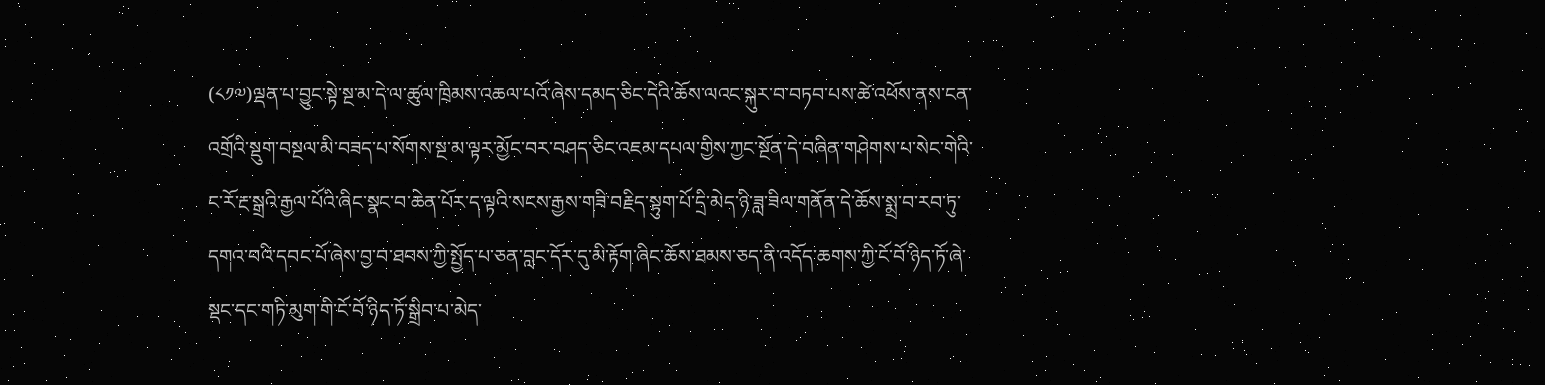(༨༡༧)ལྡན་པ་བྱུང་སྟེ་སྔ་མ་དེ་ལ་ཚུལ་ཁྲིམས་འཆལ་པའོ་ཞེས་དམད་ཅིང་དེའི་ཆོས་ལའང་སྐུར་བ་བཏབ་པས་ཚེ་འཕོས་ནས་ངན་འགྲོའི་སྡུག་བསྔལ་མི་བཟད་པ་སོགས་སྔ་མ་ལྟར་མྱོང་བར་བཤད་ཅིང་འཇམ་དཔལ་གྱིས་ཀྱང་སྔོན་དེ་བཞིན་གཤེགས་པ་སེང་གེའི་ང་རོ་རྔ་སྒྲའི་རྒྱལ་པོའི་ཞིང་སྣང་བ་ཆེན་པོར་ད་ལྟའི་སངས་རྒྱས་གཟི་བརྗིད་སྟུག་པོ་དྲི་མེད་ཉི་ཟླ་ཟིལ་གནོན་དེ་ཆོས་སྨྲ་བ་རབ་ཏུ་དགའ་བའི་དབང་པོ་ཞེས་བྱ་བ་ཐབས་ཀྱི་སྤྱོད་པ་ཅན་བླང་དོར་དུ་མི་རྟོག་ཞིང་ཆོས་ཐམས་ཅད་ནི་འདོད་ཆགས་ཀྱི་ངོ་བོ་ཉིད་ཏོ་ཞེ་སྡང་དང་གཏི་མུག་གི་ངོ་བོ་ཉིད་ཏོ་སྒྲིབ་པ་མེད་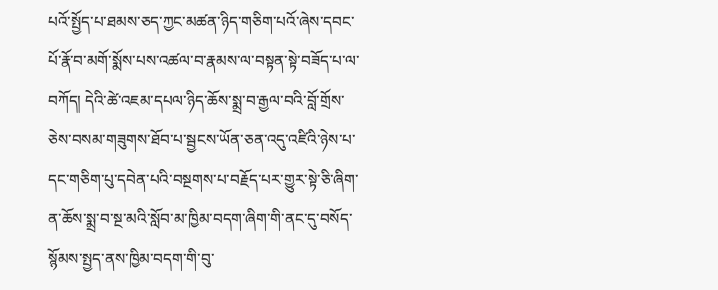པའོ་སྤྱོད་པ་ཐམས་ཅད་ཀྱང་མཚན་ཉིད་གཅིག་པའོ་ཞེས་དབང་པོ་རྣོ་བ་མགོ་སྨོས་པས་འཚལ་བ་རྣམས་ལ་བསྟན་སྟེ་བཟོད་པ་ལ་བཀོད། དེའི་ཚེ་འཇམ་དཔལ་ཉིད་ཆོས་སྨྲ་བ་རྒྱལ་བའི་བློ་གྲོས་ཅེས་བསམ་གཟུགས་ཐོབ་པ་སྦྱངས་ཡོན་ཅན་འདུ་འཛིའི་ཉེས་པ་དང་གཅིག་པུ་དབེན་པའི་བསྔགས་པ་བརྗོད་པར་གྱུར་སྟེ་ཅི་ཞིག་ན་ཆོས་སྨྲ་བ་སྔ་མའི་སློབ་མ་ཁྱིམ་བདག་ཞིག་གི་ནང་དུ་བསོད་སྙོམས་སྤྱད་ནས་ཁྱིམ་བདག་གི་བུ་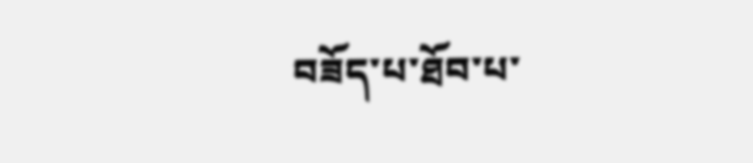བཟོད་པ་ཐོབ་པ་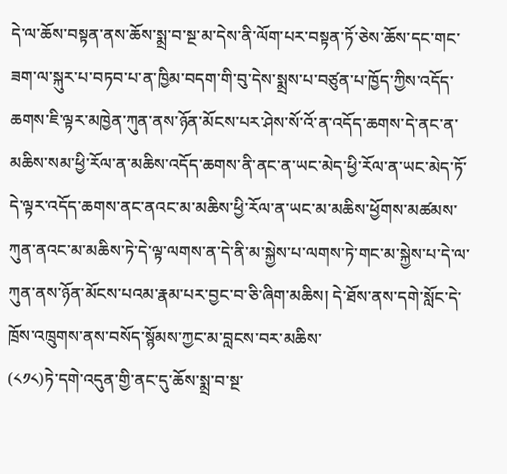དེ་ལ་ཆོས་བསྟན་ནས་ཆོས་སྨྲ་བ་སྔ་མ་དེས་ནི་ལོག་པར་བསྟན་ཏོ་ཅེས་ཆོས་དང་གང་ཟག་ལ་སྐུར་པ་བཏབ་པ་ན་ཁྱིམ་བདག་གི་བུ་དེས་སྨྲས་པ་བཙུན་པ་ཁྱོད་ཀྱིས་འདོད་ཆགས་ཇི་ལྟར་མཁྱེན་ཀུན་ནས་ཉོན་མོངས་པར་ཤེས་སོ་འོ་ན་འདོད་ཆགས་དེ་ནང་ན་མཆིས་སམ་ཕྱི་རོལ་ན་མཆིས་འདོད་ཆགས་ནི་ནང་ན་ཡང་མེད་ཕྱི་རོལ་ན་ཡང་མེད་ཏོ་དེ་ལྟར་འདོད་ཆགས་ནང་ནའང་མ་མཆིས་ཕྱི་རོལ་ན་ཡང་མ་མཆིས་ཕྱོགས་མཚམས་ཀུན་ནའང་མ་མཆིས་ཏེ་དེ་ལྟ་ལགས་ན་དེ་ནི་མ་སྐྱེས་པ་ལགས་ཏེ་གང་མ་སྐྱེས་པ་དེ་ལ་ཀུན་ནས་ཉོན་མོངས་པའམ་རྣམ་པར་བྱང་བ་ཅི་ཞིག་མཆིས། དེ་ཐོས་ནས་དགེ་སློང་དེ་ཁྲོས་འཁྲུགས་ནས་བསོད་སྙོམས་ཀྱང་མ་བླངས་བར་མཆིས་
(༨༡༨)ཏེ་དགེ་འདུན་གྱི་ནང་དུ་ཆོས་སྨྲ་བ་སྔ་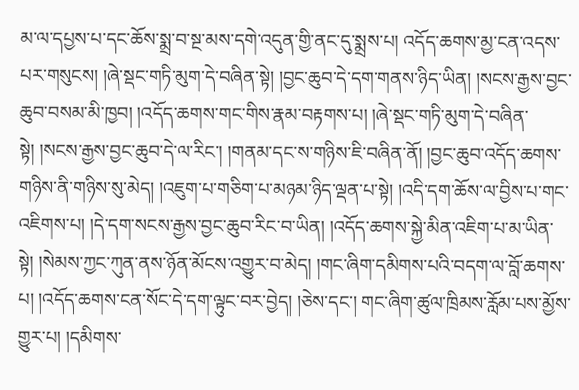མ་ལ་དཔྱས་པ་དང་ཆོས་སྨྲ་བ་སྔ་མས་དགེ་འདུན་གྱི་ནང་དུ་སྨྲས་པ། འདོད་ཆགས་མྱ་ངན་འདས་པར་གསུངས། །ཞེ་སྡང་གཏི་མུག་དེ་བཞིན་སྟེ། །བྱང་ཆུབ་དེ་དག་གནས་ཉིད་ཡིན། །སངས་རྒྱས་བྱང་ཆུབ་བསམ་མི་ཁྱབ། །འདོད་ཆགས་གང་གིས་རྣམ་བརྟགས་པ། །ཞེ་སྡང་གཏི་མུག་དེ་བཞིན་སྟེ། །སངས་རྒྱས་བྱང་ཆུབ་དེ་ལ་རིང་། །གནམ་དང་ས་གཉིས་ཇི་བཞིན་ནོ། །བྱང་ཆུབ་འདོད་ཆགས་གཉིས་ནི་གཉིས་སུ་མེད། །འཇུག་པ་གཅིག་པ་མཉམ་ཉིད་ལྡན་པ་སྟེ། །འདི་དག་ཆོས་ལ་བྱིས་པ་གང་འཇིགས་པ། །དེ་དག་སངས་རྒྱས་བྱང་ཆུབ་རིང་བ་ཡིན། །འདོད་ཆགས་སྐྱེ་མིན་འཇིག་པ་མ་ཡིན་སྟེ། །སེམས་ཀྱང་ཀུན་ནས་ཉོན་མོངས་འགྱུར་བ་མེད། །གང་ཞིག་དམིགས་པའི་བདག་ལ་བློ་ཆགས་པ། །འདོད་ཆགས་ངན་སོང་དེ་དག་ལྟུང་བར་བྱེད། །ཅེས་དང་། གང་ཞིག་ཚུལ་ཁྲིམས་རློམ་པས་མྱོས་གྱུར་པ། །དམིགས་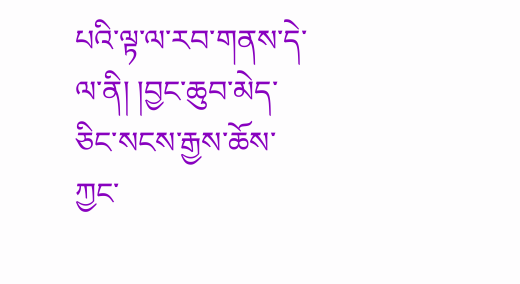པའི་ལྟ་ལ་རབ་གནས་དེ་ལ་ནི། །བྱང་ཆུབ་མེད་ཅིང་སངས་རྒྱས་ཆོས་ཀྱང་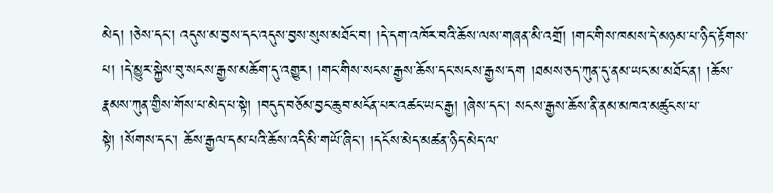མེད། །ཅེས་དང་། འདུས་མ་བྱས་དང་འདུས་བྱས་སུས་མཐོང་བ། །དེ་དག་འཁོར་བའི་ཆོས་ལས་གཞན་མི་འགྲོ། །གང་གིས་ཁམས་དེ་མཉམ་པ་ཉིད་རྟོགས་པ། །དེ་མྱུར་སྐྱེས་བུ་སངས་རྒྱས་མཆོག་དུ་འགྱུར། །གང་གིས་སངས་རྒྱས་ཆོས་དང་སངས་རྒྱས་དག །ཐམས་ཅད་ཀུན་དུ་ནམ་ཡང་མ་མཐོང་ན། །ཆོས་རྣམས་ཀུན་གྱིས་གོས་པ་མེད་པ་སྟེ། །བདུད་བཅོམ་བྱང་ཆུབ་མངོན་པར་འཚང་ཡང་རྒྱ། །ཞེས་དང་། སངས་རྒྱས་ཆོས་ནི་ནམ་མཁའ་མཚུངས་པ་སྟེ། །སོགས་དང་། ཆོས་རྒྱལ་དམ་པའི་ཆོས་འདི་མི་གཡོ་ཞིང་། །དངོས་མེད་མཚན་ཉིད་མེད་ལ་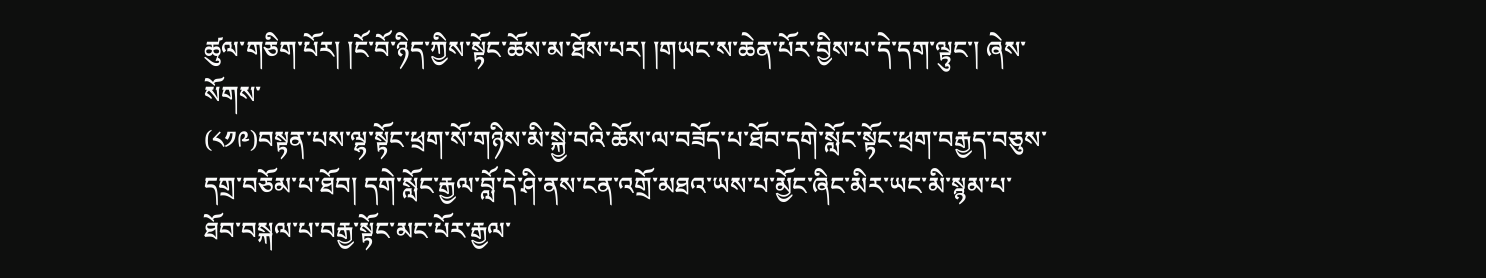ཚུལ་གཅིག་པོར། །ངོ་བོ་ཉིད་ཀྱིས་སྟོང་ཆོས་མ་ཐོས་པར། །གཡང་ས་ཆེན་པོར་བྱིས་པ་དེ་དག་ལྟུང་། ཞེས་སོགས་
(༨༡༩)བསྟན་པས་ལྷ་སྟོང་ཕྲག་སོ་གཉིས་མི་སྐྱེ་བའི་ཆོས་ལ་བཟོད་པ་ཐོབ་དགེ་སློང་སྟོང་ཕྲག་བརྒྱད་བཅུས་དགྲ་བཅོམ་པ་ཐོབ། དགེ་སློང་རྒྱལ་བློ་དེ་ཤི་ནས་ངན་འགྲོ་མཐའ་ཡས་པ་མྱོང་ཞིང་མིར་ཡང་མི་སྙམ་པ་ཐོབ་བསྐལ་པ་བརྒྱ་སྟོང་མང་པོར་རྒྱལ་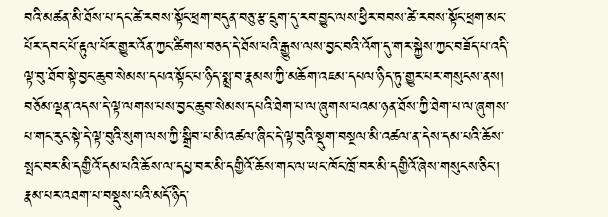བའི་མཚན་མི་ཐོས་པ་དང་ཚེ་རབས་སྟོང་ཕྲག་བདུན་བཅུ་རྩ་དྲུག་དུ་རབ་བྱུང་ལས་ཕྱིར་བབས་ཚེ་རབས་སྟོང་ཕྲག་མང་པོར་དབང་པོ་རྟུལ་པོར་གྱུར་འོན་ཀྱང་ཚིགས་བཅད་དེ་ཐོས་པའི་རྒྱུས་ལས་བྱང་བའི་འོག་དུ་གར་སྐྱེས་ཀྱང་བཟོད་པ་འདི་ལྟ་བུ་ཐོབ་སྟེ་བྱང་ཆུབ་སེམས་དཔའ་སྟོང་པ་ཉིད་སྨྲ་བ་རྣམས་ཀྱི་མཆོག་འཇམ་དཔལ་ཉིད་ཏུ་གྱུར་པར་གསུངས་ནས། བཅོམ་ལྡན་འདས་དེ་ལྟ་ལགས་པས་བྱང་ཆུབ་སེམས་དཔའི་ཐེག་པ་ལ་ཞུགས་པའམ་ཉན་ཐོས་ཀྱི་ཐེག་པ་ལ་ཞུགས་པ་གང་རུང་སྟེ་དེ་ལྟ་བུའི་སུག་ལས་ཀྱི་སྒྲིབ་པ་མི་འཚལ་ཞིང་དེ་ལྟ་བུའི་སྡུག་བསྔལ་མི་འཚལ་ན་དེས་དམ་པའི་ཆོས་སྤང་བར་མི་དགྱིའོ་དམ་པའི་ཆོས་ལ་དཔྱ་བར་མི་དགྱིའོ་ཆོས་གང་ལ་ཡང་ཁོང་ཁྲོ་བར་མི་དགྱིའོ་ཞེས་གསུངས་ཅིང་། རྣམ་པར་འཐག་པ་བསྡུས་པའི་མདོ་ཉིད་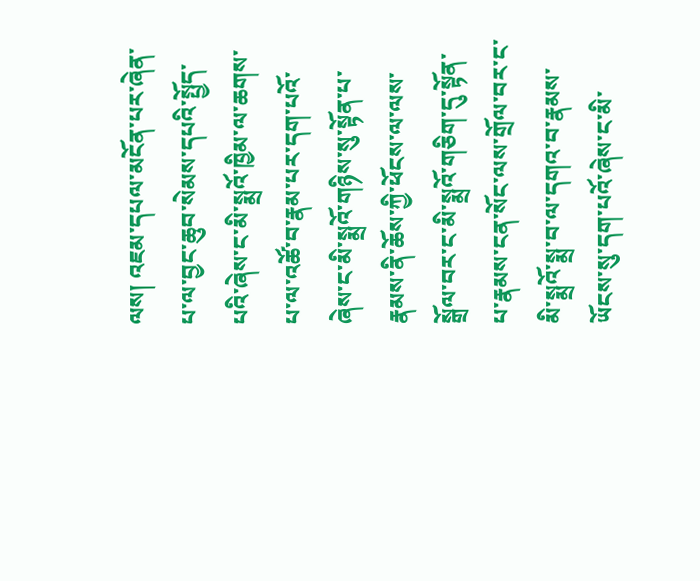ལས། འཇམ་དཔལ་མངོན་པར་ཞེན་པ་ལ་བྱང་ཆུབ་སེམས་དཔའི་སྤྱོད་པའི་ཞེས་ང་མི་སྨྲའོ་ཁྱིམ་ལ་ཆགས་པ་ལ་འཚོ་བ་རྣམ་པར་དག་པའོ་ཞེས་ང་མི་སྨྲའོ་གཉིས་སུ་སྟོན་པ་རྣམས་ནི་ཆོས་ཀྱི་ཕོངས་ལ་ལས་སྒྲོལ་བར་ང་མི་སྨྲའོ་གཅིག་དུ་སྟོན་པ་རྣམས་ངན་སོང་ལས་གྲོལ་བར་ང་མི་སྨྲའོ་སྨྲ་བ་ལ་དགའ་བ་རྣམས་ཡོངས་སུ་དག་པའོ་ཞེས་ང་མི་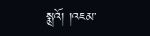སྨྲའོ། །འཇམ་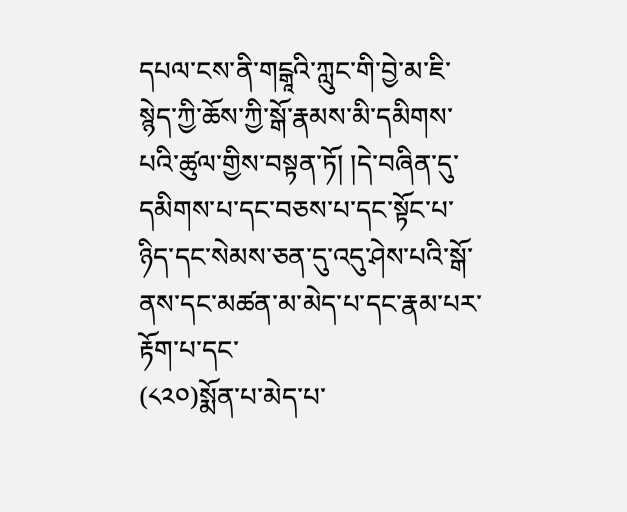དཔལ་ངས་ནི་གངྒཱའི་ཀླུང་གི་བྱེ་མ་ཇི་སྙེད་ཀྱི་ཆོས་ཀྱི་སྒོ་རྣམས་མི་དམིགས་པའི་ཚུལ་གྱིས་བསྟན་ཏོ། །དེ་བཞིན་དུ་དམིགས་པ་དང་བཅས་པ་དང་སྟོང་པ་ཉིད་དང་སེམས་ཅན་དུ་འདུ་ཤེས་པའི་སྒོ་ནས་དང་མཚན་མ་མེད་པ་དང་རྣམ་པར་རྟོག་པ་དང་
(༨༢༠)སྨོན་པ་མེད་པ་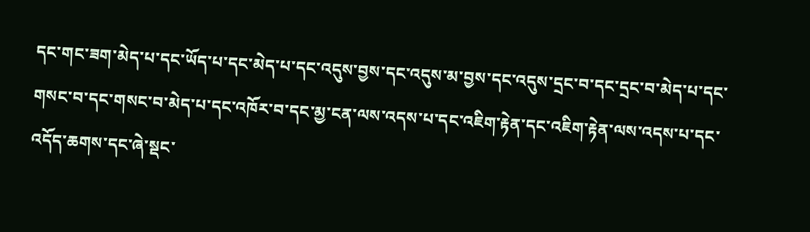དང་གང་ཟག་མེད་པ་དང་ཡོད་པ་དང་མེད་པ་དང་འདུས་བྱས་དང་འདུས་མ་བྱས་དང་འདུས་དྲང་བ་དང་དྲང་བ་མེད་པ་དང་གསང་བ་དང་གསང་བ་མེད་པ་དང་འཁོར་བ་དང་མྱ་ངན་ལས་འདས་པ་དང་འཇིག་རྟེན་དང་འཇིག་རྟེན་ལས་འདས་པ་དང་འདོད་ཆགས་དང་ཞེ་སྡང་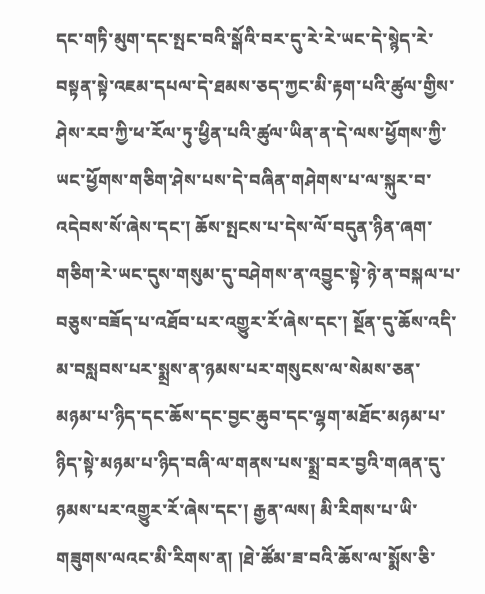དང་གཏི་མུག་དང་སྤང་བའི་སྒོའི་བར་དུ་རེ་རེ་ཡང་དེ་སྙེད་རེ་བསྟན་སྟེ་འཇམ་དཔལ་དེ་ཐམས་ཅད་ཀྱང་མི་རྟག་པའི་ཚུལ་གྱིས་ཤེས་རབ་ཀྱི་ཕ་རོལ་ཏུ་ཕྱིན་པའི་ཚུལ་ཡིན་ན་དེ་ལས་ཕྱོགས་ཀྱི་ཡང་ཕྱོགས་གཅིག་ཤེས་པས་དེ་བཞིན་གཤེགས་པ་ལ་སྐུར་བ་འདེབས་སོ་ཞེས་དང་། ཆོས་སྤངས་པ་དེས་ལོ་བདུན་ཉིན་ཞག་གཅིག་རེ་ཡང་དུས་གསུམ་དུ་བཤེགས་ན་འབྱུང་སྟེ་ཉེ་ན་བསྐལ་པ་བཅུས་བཟོད་པ་འཐོབ་པར་འགྱུར་རོ་ཞེས་དང་། སྔོན་དུ་ཆོས་འདི་མ་བསླབས་པར་སྨྲས་ན་ཉམས་པར་གསུངས་ལ་སེམས་ཅན་མཉམ་པ་ཉིད་དང་ཆོས་དང་བྱང་ཆུབ་དང་ལྷག་མཐོང་མཉམ་པ་ཉིད་སྟེ་མཉམ་པ་ཉིད་བཞི་ལ་གནས་པས་སྨྲ་བར་བྱའི་གཞན་དུ་ཉམས་པར་འགྱུར་རོ་ཞེས་དང་། རྒྱན་ལས། མི་རིགས་པ་ཡི་གཟུགས་ལའང་མི་རིགས་ན། །ཐེ་ཚོམ་ཟ་བའི་ཆོས་ལ་སྨོས་ཅི་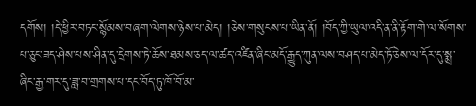དགོས། །དེ་ཕྱིར་བཏང་སྙོམས་བཞག་ལེགས་ཉེས་པ་མེད། །ཅེས་གསུངས་པ་ཡིན་ནོ། །བོད་ཀྱི་ཡུལ་འདི་ན་ནི་རྟོག་གེ་ལ་སོགས་པ་ཅུང་ཟད་ཤེས་པས་ཤིན་དུ་དྲེགས་ཏེ་ཆོས་ཐམས་ཅད་ལ་ཚད་འཛིན་ཞིང་མདོ་རྒྱུད་ཀུན་ལས་བཤད་པ་མེད་ཏོ་ཅེས་ལ་དོར་དུ་སྨྲ་ཞིང་རྒྱ་གར་དུ་ཟླ་བ་གྲགས་པ་དང་བོད་ཏུ་ཁོ་བོ་མ་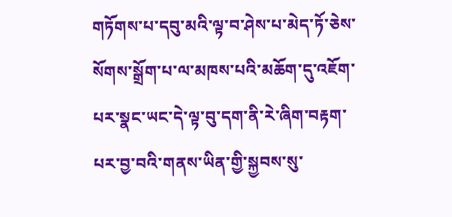གཏོགས་པ་དབུ་མའི་ལྟ་བ་ཤེས་པ་མེད་ཏོ་ཅེས་སོགས་སྒྲོག་པ་ལ་མཁས་པའི་མཆོག་དུ་འཇོག་པར་སྣང་ཡང་དེ་ལྟ་བུ་དག་ནི་རེ་ཞིག་བརྟག་པར་བྱ་བའི་གནས་ཡིན་གྱི་སྐྱབས་སུ་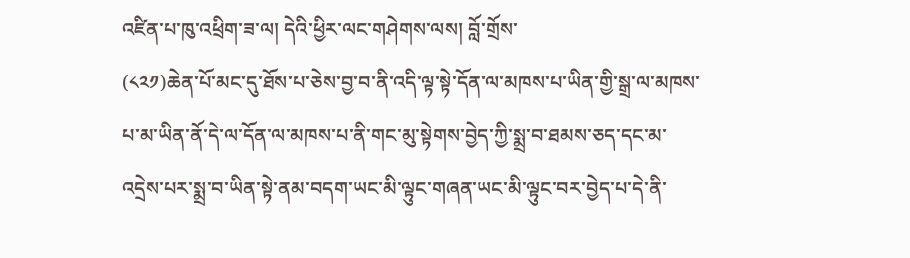འཛིན་པ་ཁུ་འཕྲིག་ཟ་ལ། དེའི་ཕྱིར་ལང་གཤེགས་ལས། བློ་གྲོས་
(༨༢༡)ཆེན་པོ་མང་དུ་ཐོས་པ་ཅེས་བྱ་བ་ནི་འདི་ལྟ་སྟེ་དོན་ལ་མཁས་པ་ཡིན་གྱི་སྒྲ་ལ་མཁས་པ་མ་ཡིན་ནོ་དེ་ལ་དོན་ལ་མཁས་པ་ནི་གང་མུ་སྟེགས་བྱེད་ཀྱི་སྨྲ་བ་ཐམས་ཅད་དང་མ་འདྲེས་པར་སྨྲ་བ་ཡིན་སྟེ་ནམ་བདག་ཡང་མི་ལྟུང་གཞན་ཡང་མི་ལྟུང་བར་བྱེད་པ་དེ་ནི་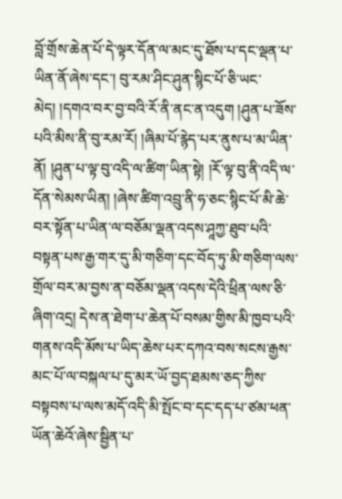བློ་གྲོས་ཆེན་པོ་དེ་ལྟར་དོན་ལ་མང་དུ་ཐོས་པ་དང་ལྡན་པ་ཡིན་ནོ་ཞེས་དང་། བུ་རམ་ཤིང་ཤུན་སྙིང་པོ་ཅི་ཡང་མེད། །དགའ་བར་བྱ་བའི་རོ་ནི་ནང་ན་འདུག །ཤུན་པ་ཟོས་པའི་མིས་ནི་བུ་རམ་རོ། །ཞིམ་པོ་རྙེད་པར་ནུས་པ་མ་ཡིན་ནོ། །ཤུན་པ་ལྟ་བུ་འདི་ལ་ཚིག་ཡིན་སྟེ། །རོ་ལྟ་བུ་ནི་འདི་ལ་དོན་སེམས་ཡིན། །ཞེས་ཚིག་འབྲུ་ནི་ཧ་ཅང་སྙིང་པོ་མི་ཆེ་བར་སྟོན་པ་ཡིན་ལ་བཅོམ་ལྡན་འདས་ཤཱཀྱ་ཐུབ་པའི་བསྟན་པས་རྒྱ་གར་དུ་མི་གཅིག་དང་བོད་ཏུ་མི་གཅིག་ལས་གྲོལ་བར་མ་བྱས་ན་བཅོམ་ལྡན་འདས་དེའི་ཕྲིན་ལས་ཅི་ཞིག་འདྲ། དེས་ན་ཐེག་པ་ཆེན་པོ་བསམ་གྱིས་མི་ཁྱབ་པའི་གནས་འདི་མོས་པ་ཡིད་ཆེས་པར་དཀའ་བས་སངས་རྒྱས་མང་པོ་ལ་བསྐལ་པ་དུ་མར་ཡོ་བྱད་ཐམས་ཅད་ཀྱིས་བསྟབས་པ་ལས་མདོ་འདི་མི་སྤོང་བ་དང་དད་པ་ཙམ་ཕན་ཡོན་ཆེའོ་ཞེས་སྦྱིན་པ་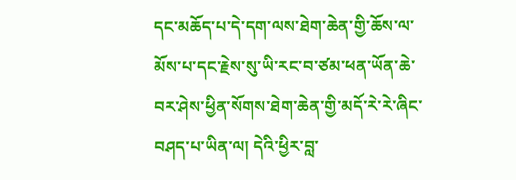དང་མཆོད་པ་དེ་དག་ལས་ཐེག་ཆེན་གྱི་ཆོས་ལ་མོས་པ་དང་རྗེས་སུ་ཡི་རང་བ་ཙམ་ཕན་ཡོན་ཆེ་བར་ཤེས་ཕྱིན་སོགས་ཐེག་ཆེན་གྱི་མདོ་རེ་རེ་ཞིང་བཤད་པ་ཡིན་ལ། དེའི་ཕྱིར་བླ་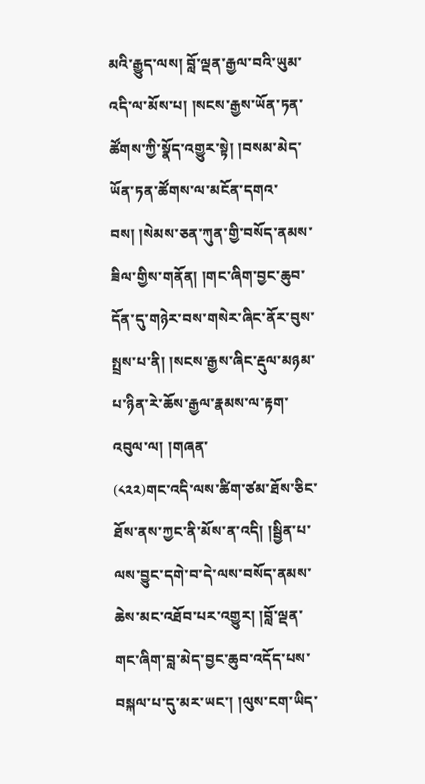མའི་རྒྱུད་ལས། བློ་ལྡན་རྒྱལ་བའི་ཡུམ་འདི་ལ་མོས་པ། །སངས་རྒྱས་ཡོན་ཏན་ཚོགས་ཀྱི་སྣོད་འགྱུར་སྟེ། །བསམ་མེད་ཡོན་ཏན་ཚོགས་ལ་མངོན་དགའ་བས། །སེམས་ཅན་ཀུན་གྱི་བསོད་ནམས་ཟིལ་གྱིས་གནོན། །གང་ཞིག་བྱང་ཆུབ་དོན་དུ་གཉེར་བས་གསེར་ཞིང་ནོར་བུས་སྤྲས་པ་ནི། །སངས་རྒྱས་ཞིང་རྡུལ་མཉམ་པ་ཉིན་རེ་ཆོས་རྒྱལ་རྣམས་ལ་རྟག་འབུལ་ལ། །གཞན་
(༨༢༢)གང་འདི་ལས་ཚིག་ཙམ་ཐོས་ཅིང་ཐོས་ནས་ཀྱང་ནི་མོས་ན་འདི། །སྦྱིན་པ་ལས་བྱུང་དགེ་བ་དེ་ལས་བསོད་ནམས་ཆེས་མང་འཐོབ་པར་འགྱུར། །བློ་ལྡན་གང་ཞིག་བླ་མེད་བྱང་ཆུབ་འདོད་པས་བསྐལ་པ་དུ་མར་ཡང་། །ལུས་ངག་ཡིད་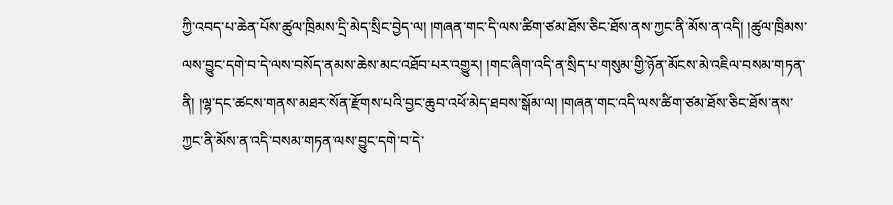ཀྱི་འབད་པ་ཆེན་པོས་ཚུལ་ཁྲིམས་དྲི་མེད་སྲིང་བྱེད་ལ། །གཞན་གང་དི་ལས་ཚིག་ཙམ་ཐོས་ཅིང་ཐོས་ནས་ཀྱང་ནི་མོས་ན་འདི། །ཚུལ་ཁྲིམས་ལས་བྱུང་དགེ་བ་དེ་ལས་བསོད་ནམས་ཆེས་མང་འཐོབ་པར་འགྱུར། །གང་ཞིག་འདི་ན་སྲིད་པ་གསུམ་གྱི་ཉོན་མོངས་མེ་འཇིལ་བསམ་གཏན་ནི། །ལྷ་དང་ཚངས་གནས་མཐར་སོན་རྫོགས་པའི་བྱང་ཆུབ་འཕོ་མེད་ཐབས་སྒོམ་ལ། །གཞན་གང་འདི་ལས་ཚིག་ཙམ་ཐོས་ཅིང་ཐོས་ནས་ཀྱང་ནི་མོས་ན་འདི་བསམ་གཏན་ལས་བྱུང་དགེ་བ་དེ་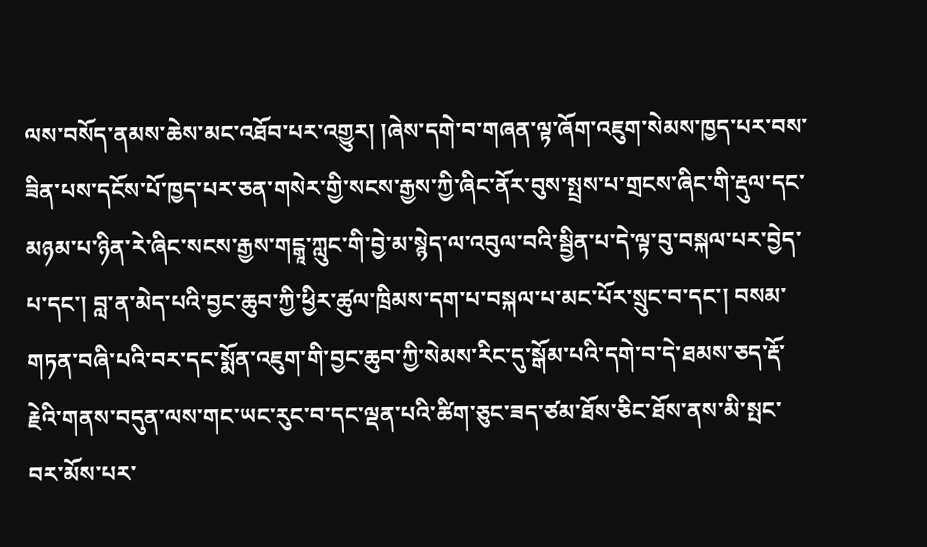ལས་བསོད་ནམས་ཆེས་མང་འཐོབ་པར་འགྱུར། །ཞེས་དགེ་བ་གཞན་ལྟ་ཞོག་འཇུག་སེམས་ཁྱད་པར་བས་ཟིན་པས་དངོས་པོ་ཁྱད་པར་ཅན་གསེར་གྱི་སངས་རྒྱས་ཀྱི་ཞིང་ནོར་བུས་སྤྲས་པ་གྲངས་ཞིང་གི་རྡུལ་དང་མཉམ་པ་ཉིན་རེ་ཞིང་སངས་རྒྱས་གངྒཱ་ཀླུང་གི་བྱེ་མ་སྙེད་ལ་འབུལ་བའི་སྦྱིན་པ་དེ་ལྟ་བུ་བསྐལ་པར་བྱེད་པ་དང་། བླ་ན་མེད་པའི་བྱང་ཆུབ་ཀྱི་ཕྱིར་ཚུལ་ཁྲིམས་དག་པ་བསྐལ་པ་མང་པོར་སྲུང་བ་དང་། བསམ་གཏན་བཞི་པའི་བར་དང་སྨོན་འཇུག་གི་བྱང་ཆུབ་ཀྱི་སེམས་རིང་དུ་སྒོམ་པའི་དགེ་བ་དེ་ཐམས་ཅད་རྡོ་རྗེའི་གནས་བདུན་ལས་གང་ཡང་རུང་བ་དང་ལྡན་པའི་ཚིག་ཅུང་ཟད་ཙམ་ཐོས་ཅིང་ཐོས་ནས་མི་སྤང་བར་མོས་པར་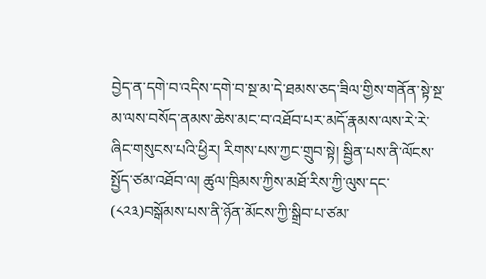བྱེད་ན་དགེ་བ་འདིས་དགེ་བ་སྔ་མ་དེ་ཐམས་ཅད་ཟིལ་གྱིས་གནོན་སྟེ་སྔ་མ་ལས་བསོད་ནམས་ཆེས་མང་བ་འཐོབ་པར་མདོ་རྣམས་ལས་རེ་རེ་ཞིང་གསུངས་པའི་ཕྱིར། རིགས་པས་ཀྱང་གྲུབ་སྟེ། སྦྱིན་པས་ནི་ལོངས་སྤྱོད་ཙམ་འཐོབ་ལ། ཚུལ་ཁྲིམས་ཀྱིས་མཐོ་རིས་ཀྱི་ལུས་དང་
(༨༢༣)བསྒོམས་པས་ནི་ཉོན་མོངས་ཀྱི་སྒྲིབ་པ་ཙམ་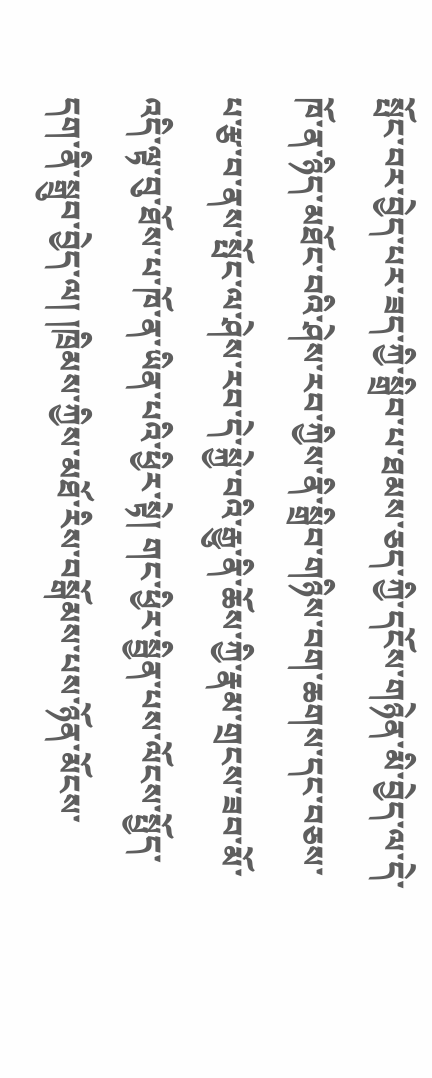སྤོང་བར་བྱེད་པར་ཟད་ཀྱི་སྒྲིབ་པ་ཐམས་ཅད་ཀྱི་དངོས་གཉེན་མི་བྱེད་ལ་དེ་ཁོ་ན་ཉིད་མཐོང་བའི་ཤེས་རབ་ཀྱིས་ནི་སྒྲིབ་གཉིས་བག་ཆགས་དང་བཅས་པ་རྩ་བ་ནས་སྤོང་ལ་ཤེས་རབ་དེ་སྐྱེ་བའི་རྒྱུ་ནི་ཆོས་ཀྱི་རྣམ་གྲངས་ཟབ་མོ་འདི་ལྟ་བུ་ཐོས་པ་ཁོ་ན་ཡིན་པའི་ཕྱིར་སྟེ། གང་ཕྱིར་སྦྱིན་པས་ལོངས་སྤྱོད་དག་ནི་སྒྲུབ་བྱེད་ལ། །ཁྲིམས་ཀྱིས་མཐོ་རིས་བསྒོམས་པས་ཉོན་མོངས་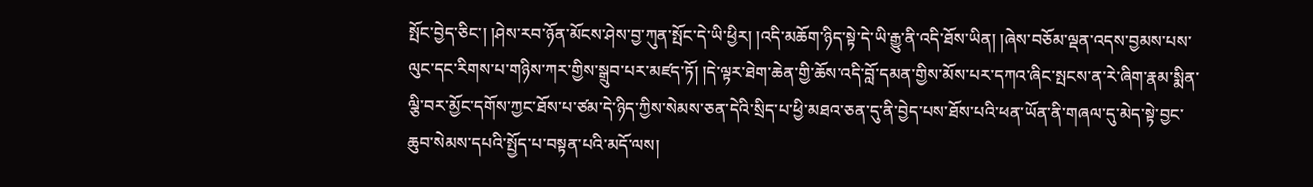སྤོང་བྱེད་ཅིང་། །ཤེས་རབ་ཉོན་མོངས་ཤེས་བྱ་ཀུན་སྤོང་དེ་ཡི་ཕྱིར། །འདི་མཆོག་ཉིད་སྟེ་དེ་ཡི་རྒྱུ་ནི་འདི་ཐོས་ཡིན། །ཞེས་བཅོམ་ལྡན་འདས་བྱམས་པས་ལུང་དང་རིགས་པ་གཉིས་ཀར་གྱིས་སྒྲུབ་པར་མཛད་ཏོ། །དེ་ལྟར་ཐེག་ཆེན་གྱི་ཆོས་འདི་བློ་དམན་གྱིས་མོས་པར་དཀའ་ཞིང་སྤངས་ན་རེ་ཞིག་རྣམ་སྨིན་ལྕི་བར་མྱོང་དགོས་ཀྱང་ཐོས་པ་ཙམ་དེ་ཉིད་ཀྱིས་སེམས་ཅན་དེའི་སྲིད་པ་ཕྱི་མཐའ་ཅན་དུ་ནི་བྱེད་པས་ཐོས་པའི་ཕན་ཡོན་ནི་གཞལ་དུ་མེད་སྟེ་བྱང་ཆུབ་སེམས་དཔའི་སྤྱོད་པ་བསྟན་པའི་མདོ་ལས།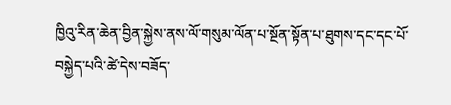ཁྱིའུ་རིན་ཆེན་བྱིན་སྐྱེས་ནས་ལོ་གསུམ་ལོན་པ་སྔོན་སྟོན་པ་ཐུགས་དང་དང་པོ་བསྐྱེད་པའི་ཚེ་དེས་བཟོད་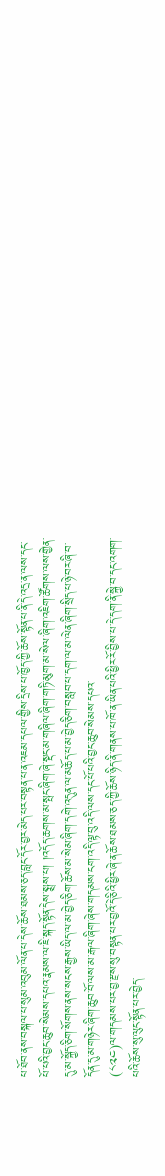པ་ཐོབ་ནས་བསྐལ་པ་སུམ་འབུམ་ལོན་པ་དེས་ཆོས་ཐམས་ཅད་བླང་དོར་བྱར་མེད་པར་བསྟན་པ་ན་འཇམ་དཔལ་གྱིས་དྲིས་པ་ཁྱོད་ཀྱི་ཆོས་སྟོན་པ་ནི་དེ་འདྲ་ན་ལས་དང་པོ་པའི་བྱང་ཆུབ་སེམས་དཔའ་རྣམས་ལ་ཇི་སྐད་སྟོན་དེས་སྨྲས་པ། །འདོད་ཆགས་མ་སྤང་ཞིག་ཞེ་སྡང་མ་གཞིལ་ཞིག་གཏི་མུག་མ་སེལ་ཞིག་འཇིག་ཚོགས་ལས་གྱེན་དུ་མ་སྐྱོད་ཅིག་སོགས་ནས་སངས་རྒྱས་ཡིད་ལ་མ་བྱེད་ཅིག་ཆོས་མ་སེམ་ཞིག་དགེ་འདུན་ལ་མཆོད་པ་མ་བྱེད་ཅིག་བསླབ་པ་དག་ལ་མ་ལེན་ཞིག་སྲིད་པ་ཉེ་བར་ཞི་བ་དོན་དུ་མ་གཉེར་ཞིག་ཆུབ་བོ་ལས་མ་རྒལ་ཞིག་ཞེས་གདམས་ངག་འདི་ལྟ་བུ་འདི་ལས་དང་པོ་པའི་བྱང་ཆུབ་སེམས་དཔའ་
(༨༢༤)ལ་གདམས་པར་བྱ་རྫས་སུ་བསྟན་པར་བྱའོ་དེ་ཅིའི་ཕྱིར་ཞེ་ན་ཆོས་ཐམས་ཅད་ཀྱི་ཆོས་ཉིད་ནི་གནས་པ་ཁོ་ན་ཡིན་པའི་ཕྱིར་རོ་བྱིས་པ་དེ་དག་ནི་སྐྱེ་བ་དང་འགག་པའི་ཆོས་སུ་ལུང་སྟོན་པར་བྱེད་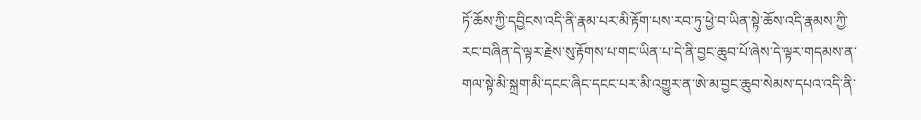ཏོ་ཆོས་ཀྱི་དབྱིངས་འདི་ནི་རྣམ་པར་མི་རྟོག་པས་རབ་ཏུ་ཕྱེ་བ་ཡིན་སྟེ་ཆོས་འདི་རྣམས་ཀྱི་རང་བཞིན་དེ་ལྟར་རྗེས་སུ་རྟོགས་པ་གང་ཡིན་པ་དེ་ནི་བྱང་ཆུབ་པོ་ཞེས་དེ་ལྟར་གདམས་ན་གལ་སྟེ་མི་སྐྲག་མི་དངང་ཞིང་དངང་པར་མི་འགྱུར་ན་ཨེ་མ་བྱང་ཆུབ་སེམས་དཔའ་འདི་ནི་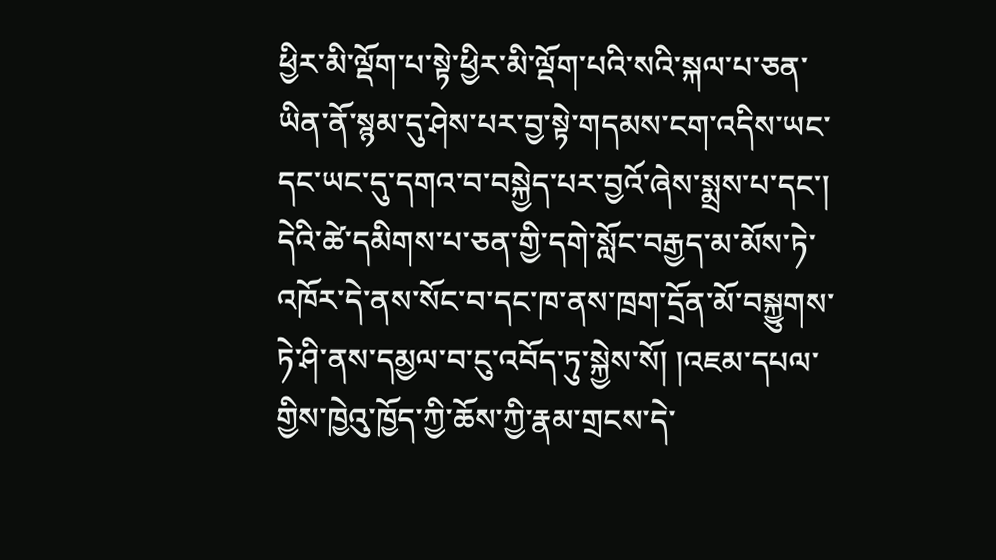ཕྱིར་མི་ལྡོག་པ་སྟེ་ཕྱིར་མི་ལྡོག་པའི་སའི་སྐལ་པ་ཅན་ཡིན་ནོ་སྙམ་དུ་ཤེས་པར་བྱ་སྟེ་གདམས་ངག་འདིས་ཡང་དང་ཡང་དུ་དགའ་བ་བསྐྱེད་པར་བྱའོ་ཞེས་སྨྲས་པ་དང་། དེའི་ཚེ་དམིགས་པ་ཅན་གྱི་དགེ་སློང་བརྒྱད་མ་མོས་ཏེ་འཁོར་དེ་ནས་སོང་བ་དང་ཁ་ནས་ཁྲག་དྲོན་མོ་བསྐྱུགས་ཏེ་ཤི་ནས་དམྱལ་བ་ངུ་འབོད་ཏུ་སྐྱེས་སོ། །འཇམ་དཔལ་གྱིས་ཁྱེའུ་ཁྱོད་ཀྱི་ཆོས་ཀྱི་རྣམ་གྲངས་དེ་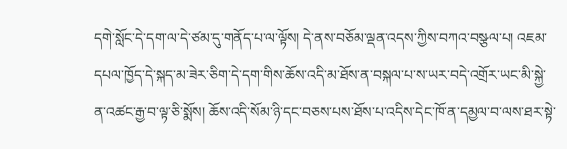དགེ་སློང་དེ་དག་ལ་དེ་ཙམ་དུ་གནོད་པ་ལ་ལྟོས། དེ་ནས་བཅོམ་ལྡན་འདས་ཀྱིས་བཀའ་བསྩལ་པ། འཇམ་དཔལ་ཁྱོད་དེ་སྐད་མ་ཟེར་ཅིག་དེ་དག་གིས་ཆོས་འདི་མ་ཐོས་ན་བསྐལ་པ་ས་ཡར་བདེ་འགྲོར་ཡང་མི་སྐྱེ་ན་འཚང་རྒྱ་བ་ལྟ་ཅི་སྨོས། ཆོས་འདི་སོམ་ཉི་དང་བཅས་པས་ཐོས་པ་འདིས་དེང་ཁོ་ན་དམྱལ་བ་ལས་ཐར་སྟེ་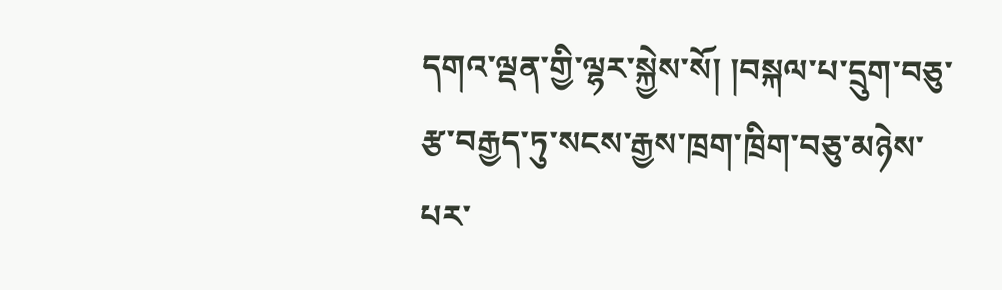དགའ་ལྡན་གྱི་ལྷར་སྐྱེས་སོ། །བསྐལ་པ་དྲུག་བཅུ་རྩ་བརྒྱད་ཏུ་སངས་རྒྱས་ཁྲག་ཁྲིག་བཅུ་མཉེས་པར་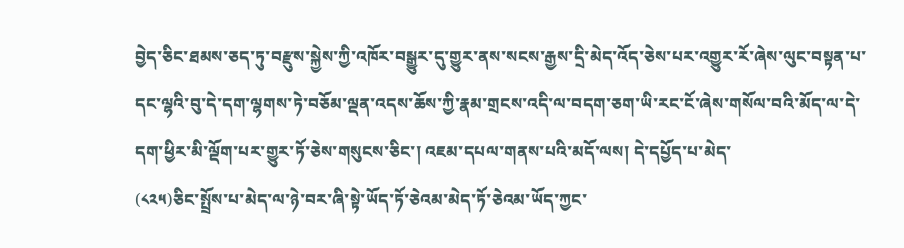བྱེད་ཅིང་ཐམས་ཅད་ཏུ་བརྫུས་སྐྱེས་ཀྱི་འཁོར་བསྒྱུར་དུ་གྱུར་ནས་སངས་རྒྱས་དྲི་མེད་འོད་ཅེས་པར་འགྱུར་རོ་ཞེས་ལུང་བསྟན་པ་དང་ལྷའི་བུ་དེ་དག་ལྷགས་ཏེ་བཅོམ་ལྡན་འདས་ཆོས་ཀྱི་རྣམ་གྲངས་འདི་ལ་བདག་ཅག་ཡི་རང་ངོ་ཞེས་གསོལ་བའི་མོད་ལ་དེ་དག་ཕྱིར་མི་ལྡོག་པར་གྱུར་ཏོ་ཅེས་གསུངས་ཅིང་། འཇམ་དཔལ་གནས་པའི་མདོ་ལས། དེ་དཔྱོད་པ་མེད་
(༨༢༥)ཅིང་སྤྲོས་པ་མེད་ལ་ཉེ་བར་ཞི་སྟེ་ཡོད་ཏོ་ཅེའམ་མེད་ཏོ་ཅེའམ་ཡོད་ཀྱང་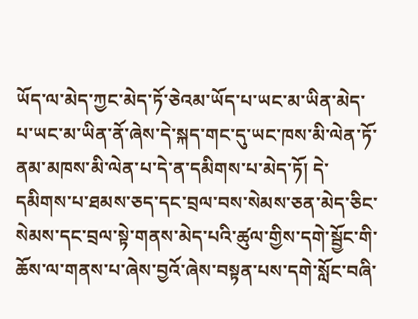ཡོད་ལ་མེད་ཀྱང་མེད་ཏོ་ཅེའམ་ཡོད་པ་ཡང་མ་ཡིན་མེད་པ་ཡང་མ་ཡིན་ནོ་ཞེས་དེ་སྐད་གང་དུ་ཡང་ཁས་མི་ལེན་ཏོ་ནམ་མཁས་མི་ལེན་པ་དེ་ན་དམིགས་པ་མེད་ཏོ། དེ་དམིགས་པ་ཐམས་ཅད་དང་བྲལ་བས་སེམས་ཅན་མེད་ཅིང་སེམས་དང་བྲལ་སྟེ་གནས་མེད་པའི་ཚུལ་གྱིས་དགེ་སྦྱོང་གི་ཆོས་ལ་གནས་པ་ཞེས་བྱའོ་ཞེས་བསྟན་པས་དགེ་སློང་བཞི་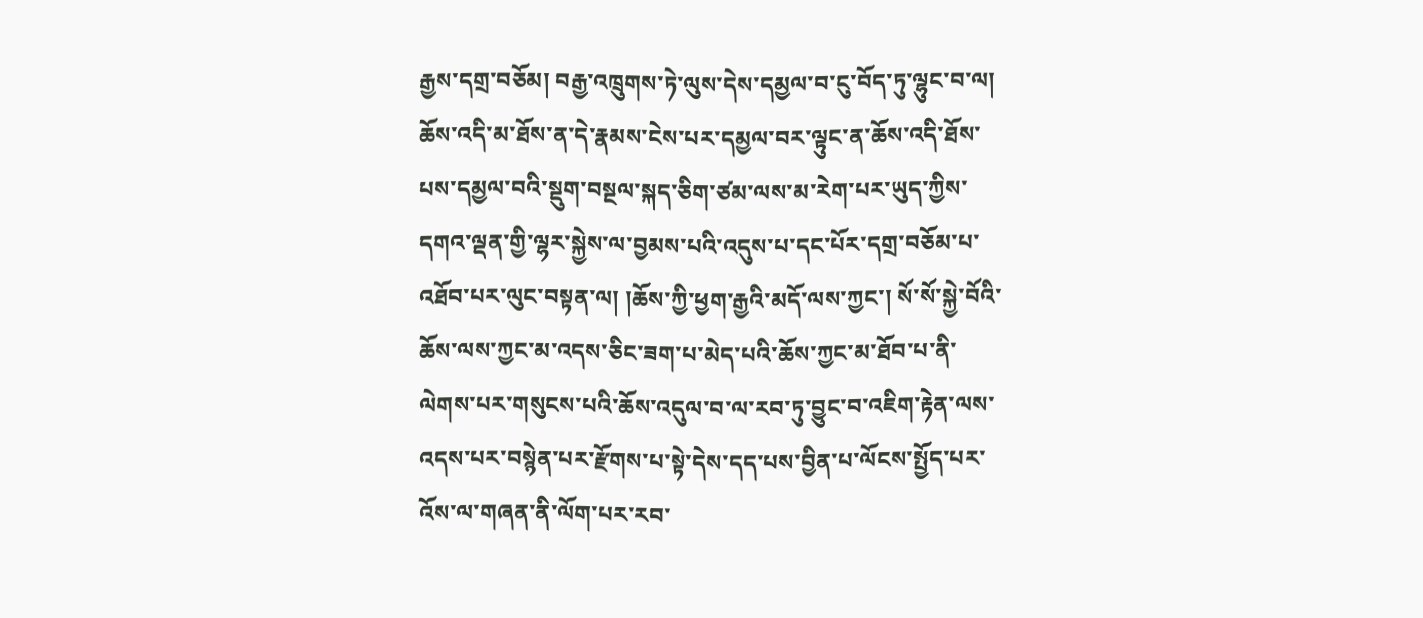རྒྱས་དགྲ་བཅོམ། བརྒྱ་འཁྲུགས་ཏེ་ལུས་དེས་དམྱལ་བ་ངུ་བོད་ཏུ་ལྷུང་བ་ལ། ཆོས་འདི་མ་ཐོས་ན་དེ་རྣམས་ངེས་པར་དམྱལ་བར་ལྟུང་ན་ཆོས་འདི་ཐོས་པས་དམྱལ་བའི་སྡུག་བསྔལ་སྐད་ཅིག་ཙམ་ལས་མ་རེག་པར་ཡུད་ཀྱིས་དགའ་ལྡན་གྱི་ལྷར་སྐྱེས་ལ་བྱམས་པའི་འདུས་པ་དང་པོར་དགྲ་བཅོམ་པ་འཐོབ་པར་ལུང་བསྟན་ལ། །ཆོས་ཀྱི་ཕྱག་རྒྱའི་མདོ་ལས་ཀྱང་། སོ་སོ་སྐྱེ་བོའི་ཆོས་ལས་ཀྱང་མ་འདས་ཅིང་ཟག་པ་མེད་པའི་ཆོས་ཀྱང་མ་ཐོབ་པ་ནི་ལེགས་པར་གསུངས་པའི་ཆོས་འདུལ་བ་ལ་རབ་ཏུ་བྱུང་བ་འཇིག་རྟེན་ལས་འདས་པར་བསྙེན་པར་རྫོགས་པ་སྟེ་དེས་དད་པས་བྱིན་པ་ལོངས་སྤྱོད་པར་འོས་ལ་གཞན་ནི་ལོག་པར་རབ་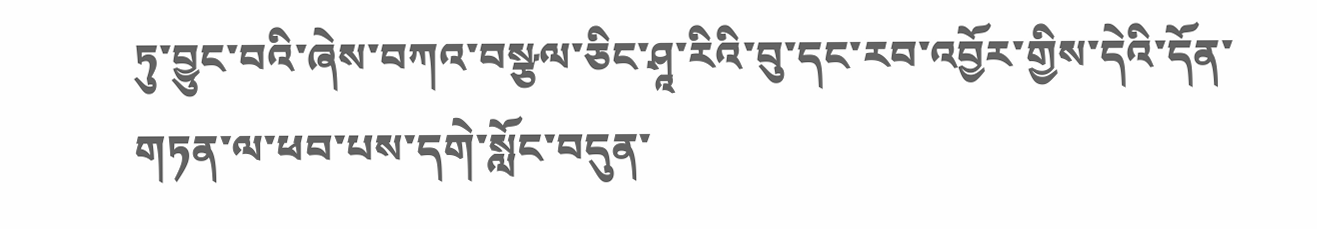ཏུ་བྱུང་བའི་ཞེས་བཀའ་བསྩལ་ཅིང་ཤཱ་རིའི་བུ་དང་རབ་འབྱོར་གྱིས་དེའི་དོན་གཏན་ལ་ཕབ་པས་དགེ་སློང་བདུན་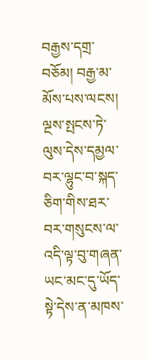བརྒྱས་དགྲ་བཅོམ། བརྒྱ་མ་མོས་པས་ལངས། ལྔས་སྤངས་ཏེ་ལུས་དེས་དམྱལ་བར་ལྷུང་བ་སྐད་ཅིག་གིས་ཐར་བར་གསུངས་ལ་འདི་ལྟ་བུ་གཞན་ཡང་མང་དུ་ཡོད་སྟེ་དེས་ན་མཁས་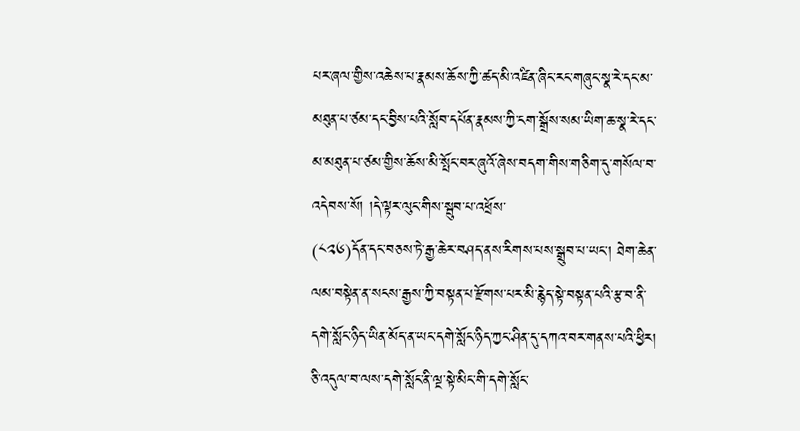པར་ཞལ་གྱིས་འཆེས་པ་རྣམས་ཆོས་ཀྱི་ཚད་མི་འཛིན་ཞིང་རང་གཞུང་སྣ་རེ་དང་མ་མཐུན་པ་ཙམ་དང་བྱིས་པའི་སློབ་དཔོན་རྣམས་ཀྱི་ངག་སྒྲོས་སམ་ཡིག་ཆ་སྣ་རེ་དང་མ་མཐུན་པ་ཙམ་གྱིས་ཆོས་མི་སྤོང་བར་ཞུའོ་ཞེས་བདག་གིས་གཅིག་དུ་གསོལ་བ་འདེབས་སོ། །དེ་ལྟར་ལུང་གིས་སྦུབ་པ་འཕྲོས་
(༨༢༦)དོན་དང་བཅས་ཏེ་རྒྱ་ཆེར་བཤད་ནས་རིགས་པས་སྒྲུབ་པ་ཡང་། ཐེག་ཆེན་ལམ་བསྟེན་ན་སངས་རྒྱས་ཀྱི་བསྟན་པ་རྫོགས་པར་མི་རྙེད་སྟེ་བསྟན་པའི་རྩ་བ་ནི་དགེ་སློང་ཉིད་ཡིན་མོད་ན་ཡང་དགེ་སློང་ཉིད་ཀྱང་ཤིན་དུ་དཀའ་བར་གནས་པའི་ཕྱིར། ཅི་འདུལ་བ་ལས་དགེ་སློང་ནི་ལྔ་སྟེ་མིང་གི་དགེ་སློང་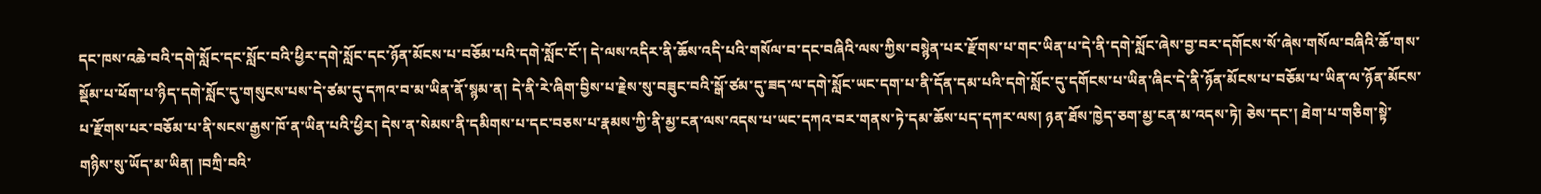དང་ཁས་འཆེ་བའི་དགེ་སློང་དང་སློང་བའི་ཕྱིར་དགེ་སློང་དང་ཉོན་མོངས་པ་བཅོམ་པའི་དགེ་སློང་ངོ་། དེ་ལས་འདིར་ནི་ཆོས་འདི་པའི་གསོལ་བ་དང་བཞིའི་ལས་ཀྱིས་བསྙེན་པར་རྫོགས་པ་གང་ཡིན་པ་དེ་ནི་དགེ་སློང་ཞེས་བྱ་བར་དགོངས་སོ་ཞེས་གསོལ་བཞིའི་ཆོ་གས་སྡོམ་པ་ཕོག་པ་ཉིད་དགེ་སློང་དུ་གསུངས་པས་དེ་ཙམ་དུ་དཀའ་བ་མ་ཡིན་ནོ་སྙམ་ན། དེ་ནི་རེ་ཞིག་བྱིས་པ་རྗེས་སུ་བཟུང་བའི་སྒོ་ཙམ་དུ་ཟད་ལ་དགེ་སློང་ཡང་དག་པ་ནི་དོན་དམ་པའི་དགེ་སློང་དུ་དགོངས་པ་ཡིན་ཞིང་དེ་ནི་ཉོན་མོངས་པ་བཅོམ་པ་ཡིན་ལ་ཉོན་མོངས་པ་རྫོགས་པར་བཅོམ་པ་ནི་སངས་རྒྱས་ཁོ་ན་ཡིན་པའི་ཕྱིར། དེས་ན་སེམས་ནི་དམིགས་པ་དང་བཅས་པ་རྣམས་ཀྱི་ནི་མྱ་ངན་ལས་འདས་པ་ཡང་དཀའ་བར་གནས་ཏེ་དམ་ཆོས་པད་དཀར་ལས། ཉན་ཐོས་ཁྱེད་ཅག་མྱ་ངན་མ་འདས་ཏེ། ཅེས་དང་། ཐེག་པ་གཅིག་སྟེ་གཉིས་སུ་ཡོད་མ་ཡིན། །བཀྲི་བའི་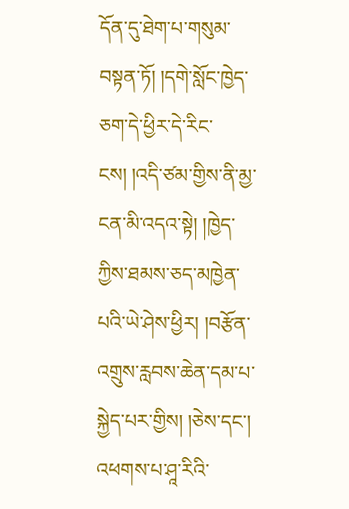དོན་དུ་ཐེག་པ་གསུམ་བསྟན་ཏོ། །དགེ་སློང་ཁྱེད་ཅག་དེ་ཕྱིར་དེ་རིང་ངས། །འདི་ཙམ་གྱིས་ནི་མྱ་ངན་མི་འདའ་སྟེ། །ཁྱེད་ཀྱིས་ཐམས་ཅད་མཁྱེན་པའི་ཡེ་ཤེས་ཕྱིར། །བརྩོན་འགྲུས་རླབས་ཆེན་དམ་པ་སྐྱེད་པར་གྱིས། །ཅེས་དང་། འཕགས་པ་ཤཱ་རིའི་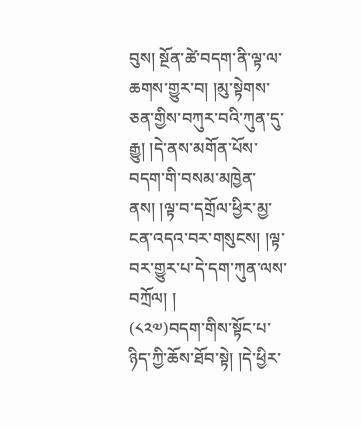བུས། སྔོན་ཚེ་བདག་ནི་ལྟ་ལ་ཆགས་གྱུར་བ། །མུ་སྟེགས་ཅན་གྱིས་བཀུར་བའི་ཀུན་དུ་རྒྱུ། །དེ་ནས་མགོན་པོས་བདག་གི་བསམ་མཁྱེན་ནས། །ལྟ་བ་དགྲོལ་ཕྱིར་མྱ་ངན་འདའ་བར་གསུངས། །ལྟ་བར་གྱུར་པ་དེ་དག་ཀུན་ལས་བཀྲོལ། །
(༨༢༧)བདག་གིས་སྟོང་པ་ཉིད་ཀྱི་ཆོས་ཐོབ་སྟེ། །དེ་ཕྱིར་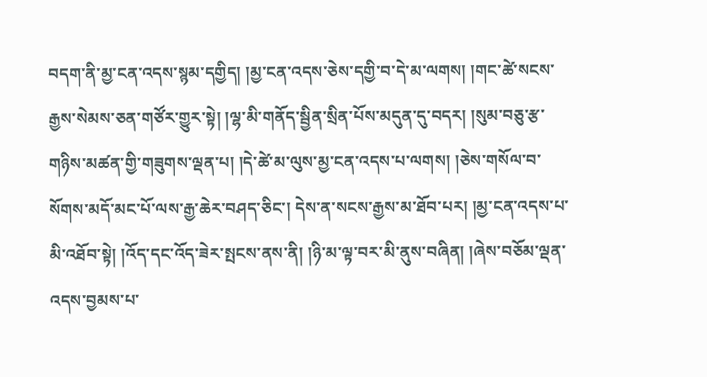བདག་ནི་མྱ་ངན་འདས་སྙམ་དགྱིད། །མྱ་ངན་འདས་ཅེས་དགྱི་བ་དེ་མ་ལགས། །གང་ཚེ་སངས་རྒྱས་སེམས་ཅན་གཙོར་གྱུར་སྟེ། །ལྷ་མི་གནོད་སྦྱིན་སྲིན་པོས་མདུན་དུ་བདར། །སུམ་བཅུ་རྩ་གཉིས་མཚན་གྱི་གཟུགས་ལྡན་པ། །དེ་ཚེ་མ་ལུས་མྱ་ངན་འདས་པ་ལགས། །ཅེས་གསོལ་བ་སོགས་མདོ་མང་པོ་ལས་རྒྱ་ཆེར་བཤད་ཅིང་། དེས་ན་སངས་རྒྱས་མ་ཐོབ་པར། །མྱ་ངན་འདས་པ་མི་འཐོབ་སྟེ། །འོད་དང་འོད་ཟེར་སྤངས་ནས་ནི། །ཉི་མ་ལྟ་བར་མི་ནུས་བཞིན། །ཞེས་བཅོམ་ལྡན་འདས་བྱམས་པ་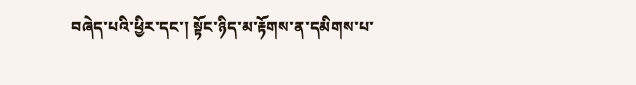བཞེད་པའི་ཕྱིར་དང་། སྟོང་ཉིད་མ་རྟོགས་ན་དམིགས་པ་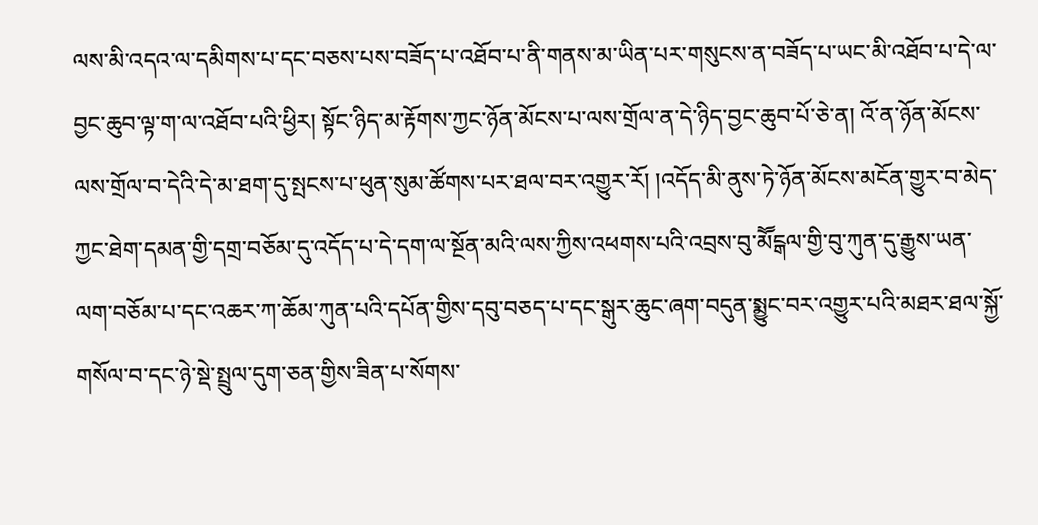ལས་མི་འདའ་ལ་དམིགས་པ་དང་བཅས་པས་བཟོད་པ་འཐོབ་པ་ནི་གནས་མ་ཡིན་པར་གསུངས་ན་བཟོད་པ་ཡང་མི་འཐོབ་པ་དེ་ལ་བྱང་ཆུབ་ལྟ་ག་ལ་འཐོབ་པའི་ཕྱིར། སྟོང་ཉིད་མ་རྟོགས་ཀྱང་ཉོན་མོངས་པ་ལས་གྲོལ་ན་དེ་ཉིད་བྱང་ཆུབ་པོ་ཅེ་ན། འོ་ན་ཉོན་མོངས་ལས་གྲོལ་བ་དེའི་དེ་མ་ཐག་དུ་སྤངས་པ་ཕུན་སུམ་ཚོགས་པར་ཐལ་བར་འགྱུར་རོ། །འདོད་མི་ནུས་ཏེ་ཉོན་མོངས་མངོན་གྱུར་བ་མེད་ཀྱང་ཐེག་དམན་གྱི་དགྲ་བཅོམ་དུ་འདོད་པ་དེ་དག་ལ་སྔོན་མའི་ལས་ཀྱིས་འཕགས་པའི་འབྲས་བུ་མཽངྒལ་གྱི་བུ་ཀུན་དུ་རྒྱུས་ཡན་ལག་བཅོམ་པ་དང་འཆར་ཀ་ཆོམ་ཀུན་པའི་དཔོན་གྱིས་དབུ་བཅད་པ་དང་སྒུར་ཆུང་ཞག་བདུན་སྨྱུང་བར་འགྱུར་པའི་མཐར་ཐལ་སྐྱོ་གསོལ་བ་དང་ཉེ་སྡེ་སྤྲུལ་དུག་ཅན་གྱིས་ཟིན་པ་སོགས་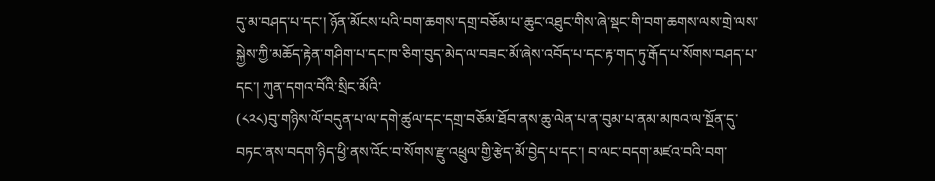དུ་མ་བཤད་པ་དང་། ཉོན་མོངས་པའི་བག་ཆགས་དགྲ་བཅོམ་པ་ཆུང་འཐུང་གིས་ཞེ་སྡང་གི་བག་ཆགས་ལས་གྲེ་ལས་སྐྱེས་ཀྱི་མཆོད་རྟེན་གཤིག་པ་དང་ཁ་ཅིག་བུད་མེད་ལ་བཟང་མོ་ཞེས་འབོད་པ་དང་རྟ་གད་ཏུ་རྒོད་པ་སོགས་བཤད་པ་དང་། ཀུན་དགའ་བོའི་སྲིང་མོའི་
(༨༢༨)བུ་གཉིས་ལོ་བདུན་པ་ལ་དགེ་ཚུལ་དང་དགྲ་བཅོམ་ཐོབ་ནས་ཆུ་ལེན་པ་ན་བུམ་པ་ནམ་མཁའ་ལ་སྔོན་དུ་བཏང་ནས་བདག་ཉིད་ཕྱི་ནས་འོང་བ་སོགས་རྫུ་འཕྲུལ་གྱི་རྩེད་མོ་བྱེད་པ་དང་། བ་ལང་བདག་མཛའ་བའི་བག་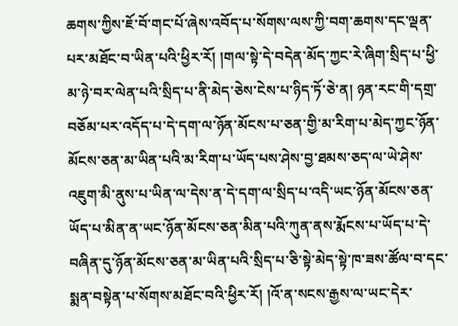ཆགས་ཀྱིས་ཇོ་བོ་གང་པོ་ཞེས་འབོད་པ་སོགས་ལས་ཀྱི་བག་ཆགས་དང་ལྡན་པར་མཐོང་བ་ཡིན་པའི་ཕྱིར་རོ། །གལ་སྟེ་དེ་བདེན་མོད་ཀྱང་རེ་ཞིག་སྲིད་པ་ཕྱི་མ་ཉེ་བར་ལེན་པའི་སྲིད་པ་ནི་མེད་ཅེས་ངེས་པ་ཉིད་ཏོ་ཅེ་ན། ཉན་རང་གི་དགྲ་བཅོམ་པར་འདོད་པ་དེ་དག་ལ་ཉོན་མོངས་པ་ཅན་གྱི་མ་རིག་པ་མེད་ཀྱང་ཉོན་མོངས་ཅན་མ་ཡིན་པའི་མ་རིག་པ་ཡོད་པས་ཤེས་བྱ་ཐམས་ཅད་ལ་ཡེ་ཤེས་འཇུག་མི་ནུས་པ་ཡིན་ལ་དེས་ན་དེ་དག་ལ་སྲིད་པ་འདི་ཡང་ཉོན་མོངས་ཅན་ཡོད་པ་མིན་ན་ཡང་ཉོན་མོངས་ཅན་མིན་པའི་ཀུན་ནས་རྨོངས་པ་ཡོད་པ་དེ་བཞིན་དུ་ཉོན་མོངས་ཅན་མ་ཡིན་པའི་སྲིད་པ་ཅི་སྟེ་མེད་སྟེ་ཁ་ཟས་ཚོལ་བ་དང་སྨན་བསྟེན་པ་སོགས་མཐོང་བའི་ཕྱིར་རོ། །འོ་ན་སངས་རྒྱས་ལ་ཡང་དེར་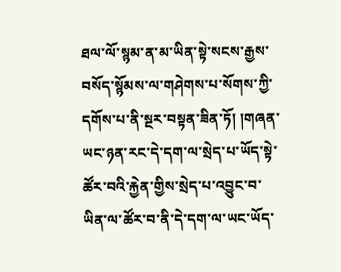ཐལ་ལོ་སྙམ་ན་མ་ཡིན་སྟེ་སངས་རྒྱས་བསོད་སྙོམས་ལ་གཤེགས་པ་སོགས་ཀྱི་དགོས་པ་ནི་སྔར་བསྟན་ཟིན་ཏོ། །གཞན་ཡང་ཉན་རང་དེ་དག་ལ་སྲེད་པ་ཡོད་སྟེ་ཚོར་བའི་རྐྱེན་གྱིས་སྲེད་པ་འབྱུང་བ་ཡིན་ལ་ཚོར་བ་ནི་དེ་དག་ལ་ཡང་ཡོད་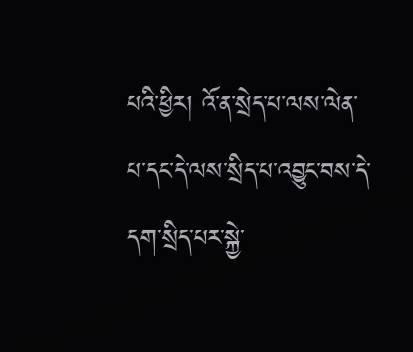པའི་ཕྱིར། འོ་ན་སྲེད་པ་ལས་ལེན་པ་དང་དེ་ལས་སྲིད་པ་འབྱུང་བས་དེ་དག་སྲིད་པར་སྐྱེ་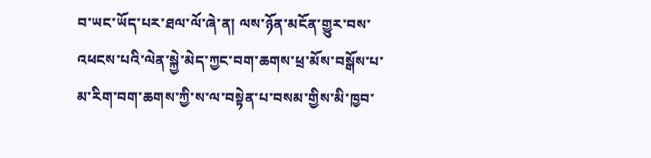བ་ཡང་ཡོད་པར་ཐལ་ལོ་ཞེ་ན། ལས་ཉོན་མངོན་གྱུར་བས་འཕངས་པའི་ལེན་སྐྱེ་མེད་ཀྱང་བག་ཆགས་ཕྲ་མོས་བསྒོས་པ་མ་རིག་བག་ཆགས་ཀྱི་ས་ལ་བསྟེན་པ་བསམ་གྱིས་མི་ཁྱབ་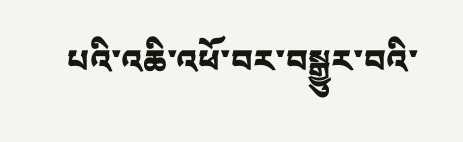པའི་འཆི་འཕོ་བར་བསྒྱུར་བའི་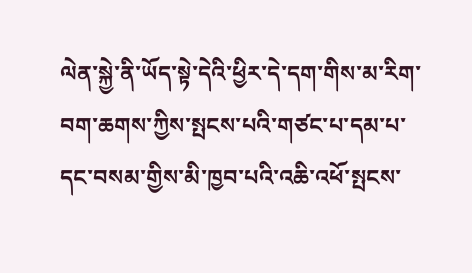ལེན་སྐྱེ་ནི་ཡོད་སྟེ་དེའི་ཕྱིར་དེ་དག་གིས་མ་རིག་བག་ཆགས་ཀྱིས་སྤངས་པའི་གཙང་པ་དམ་པ་དང་བསམ་གྱིས་མི་ཁྱབ་པའི་འཆི་འཕོ་སྤངས་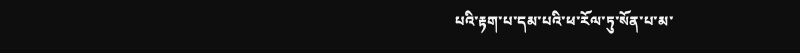པའི་རྟག་པ་དམ་པའི་ཕ་རོལ་ཏུ་སོན་པ་མ་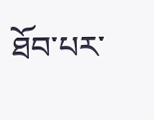ཐོབ་པར་